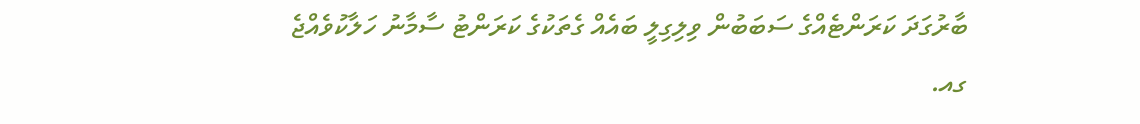ބާރުގަދަ ކަރަންޓެއްގެ ސަބަބުން ވިލިގިލީ ބައެއް ގެތަކުގެ ކަރަންޓު ސާމާނު ހަލާކުވެއްޖެ
ގއ.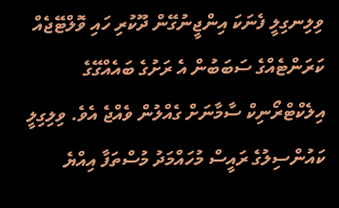ވިލިނގިލީ ފެނަކަ އިންޖީނުގޭން ދޫކުރި ހައި ވޮލްޓޭޖެއް ކަރަންޓެއްގެ ސަބަބުން އެ ރަށުގެ ބައެއްގޭގެ އިލެކްޓްރޯނިކް ސާމާނަށް ގެއްލުން ވެއްޖެ އެވެ. ވިލިގިލީ ކައުންސިލުގެ ރައީސް މުހައްމަދު މުސްތަފާ އިއްޔެ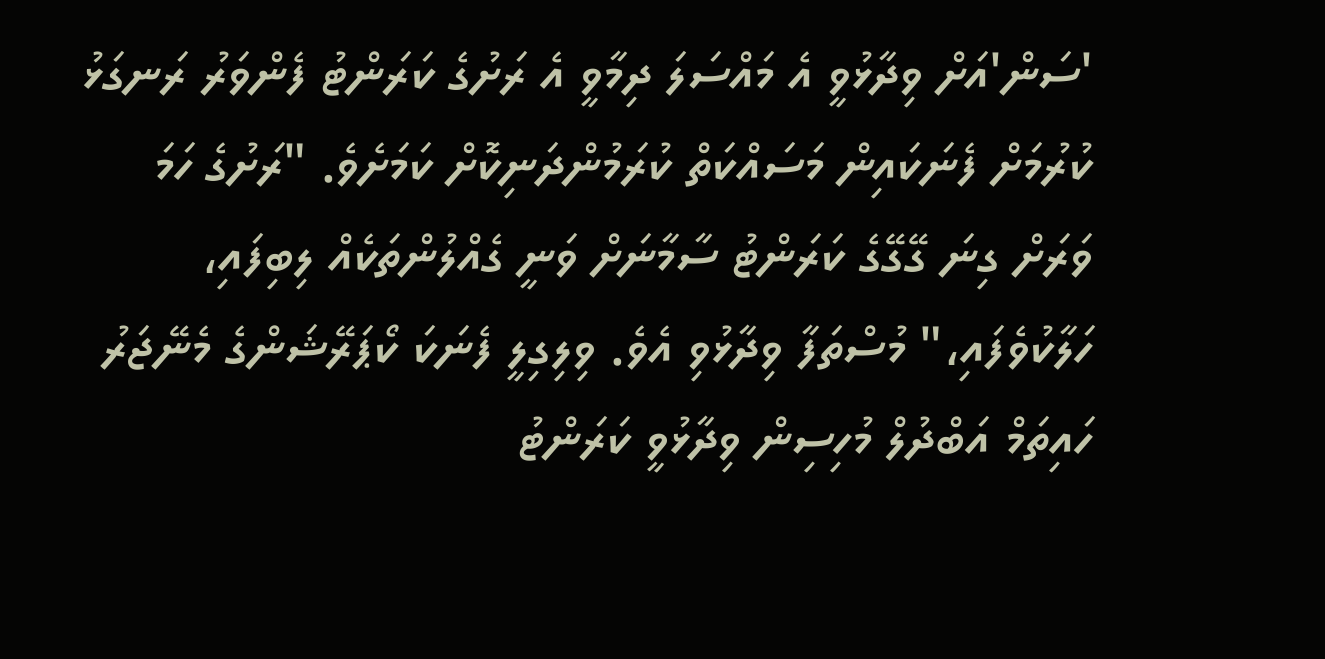'ސަން'އަށް ވިދާޅުވީ އެ މައްސަލަ ދިމާވީ އެ ރަށުގެ ކަރަންޓު ފެންވަރު ރަނގަޅު ކުރުމަށް ފެނަކައިން މަސައްކަތް ކުރަމުންދަނިކޮށް ކަމަށެވެ. "ރަށުގެ ހަމަ ވަރަށް ގިނަ ގޭގޭގެ ކަރަންޓު ސާމާނަށް ވަނީ ގެއްލުންތަކެއް ލިބިފައި، ހަލާކުވެފައި،" މުސްތަފާ ވިދާޅުވި އެވެ. ވިލިގިލީ ފެނަކަ ކޯޕަރޭޝަންގެ މެނޭޖަރު ހައިތަމް އަބްދުލް މުހިސިން ވިދާޅުވީ ކަރަންޓު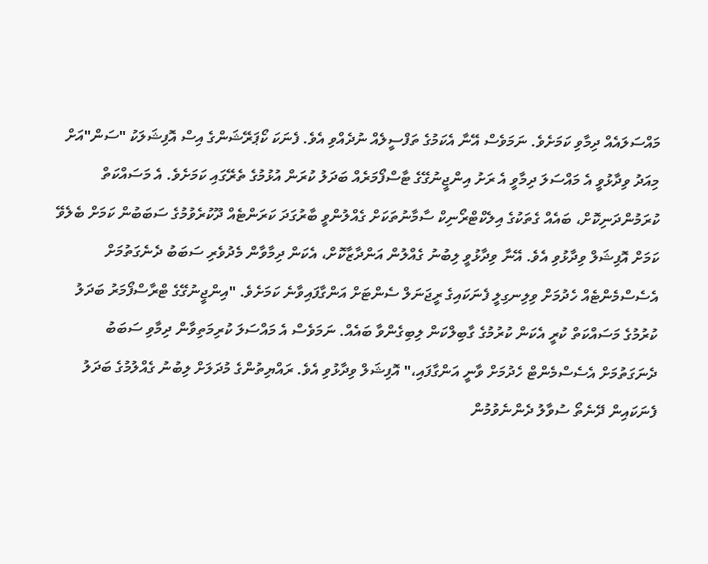މައްސަލައެއް ދިމާވި ކަމަށެވެ. ނަމަވެސް އޭނާ އެކަމުގެ ތަފްސީލެއް ނުދެއްވި އެވެ. ފެނަކަ ކޯޕަރޭޝަންގެ އިސް އޮފިޝަލަކު "ސަން"އަށް މިއަދު ވިދާޅުވީ އެ މައްސަލަ ދިމާވީ އެ ރަށު އިންޖީނުގޭގެ ޓާސްފޯމަރެއް ބަދަލު ކުރަން އުޅުމުގެ ތެރޭގައި ކަމަށެވެ. އެ މަސައްކަތް ކުރަމުންދަނިކޮށް، ބައެއް ގެތަކުގެ އިލެކްޓްރޯނިކް ސާމާނުތަކަށް ގެއްލުންވީ ބާރުގަދަ ކަރަންޓެއް ދޫކުރެވުމުގެ ސަބަބުން ކަމަށް ބެލެވޭ ކަމަށް އޮފިޝަލް ވިދާޅުވި އެވެ. އޭނާ ވިދާޅުވީ ލިބުނު ގެއްލުން އަންދާޒާކޮށް، އެކަން ދިމާވާން މެދުވެރި ސަބަބު ދެނެގަތުމަށް އެސެސްމެންޓެއް ހެދުމަށް ވިލިނގިލީ ފެނަކައިގެ ރީޖަނަލް ސެންޓަށް އަންގާފައިވާނެ ކަމަށެވެ. "އިންޖީނުގޭގެ ޓްރާސްފޯމަރު ބަދަލު ކުރުމުގެ މަސައްކަތް ކުރީ އެކަން ކުރުމުގެ ގާބިލްކަން ލިބިގެންވާ ބައެއް. ނަމަވެސް އެ މައްސަލަ ކުރިމަތިވާން ދިމާވި ސަބަބު ދެނަގަތުމަށް އެސެސްމެންޓް ހެދުމަށް ވާނީ އަންގާފައި،" އޮފިޝަލް ވިދާޅުވި އެވެ. ރައްޔިތުންގެ މުދަލަށް ލިބުނު ގެއްލުމުގެ ބަދަލު ފެނަކައިން ދޭނެތޯ ސުވާލު ދެންނެވުމުން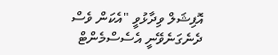އޮފިޝަލް ވިދާޅުވީ "އެކަން ވެސް ދެނެގަނެވޭނީ އެސެސްމެންޓް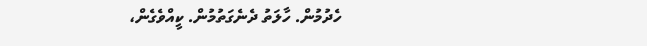ހެދުމުން. ހާލަތު ދެނެގަތުމުން. ކީއްވެގެން،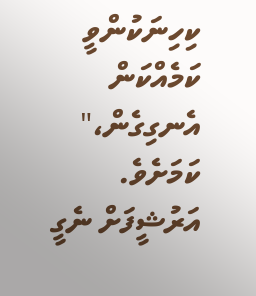ކިހިނަކުންވީ ކަމެއްކަން އެނގިގެން،" ކަމަށެވެ.
އަރުޝީފަށް ނެގީ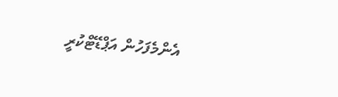އެންމެފަހުން އަޕްޑޭޓްކުރީ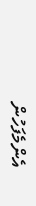އެންމެފަހުން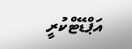އަޕްޑޭޓްކުރީ